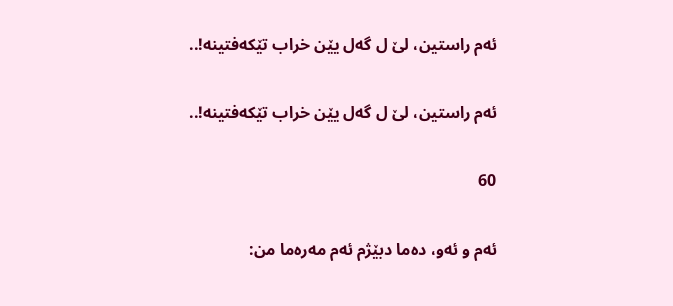ئه‌م راستین، لێ ل گه‌ل یێن خراب تێكه‌فتینه‌!..

ئه‌م راستین، لێ ل گه‌ل یێن خراب تێكه‌فتینه‌!..

60

ئه‌م و ئه‌و، ده‌ما دبێژم ئه‌م مه‌ره‌ما من: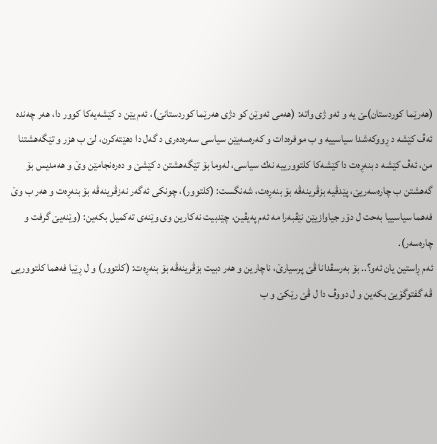(هه‌رێما كوردستان)ـێ یه‌ و ئه‌و ژی واته‌: (هه‌می ئه‌وێن كو دژی هه‌رێما كوردستانێ)، ئه‌م یێن د كێشه‌یه‌كا كوور دا، هه‌ر چه‌نده‌ ئه‌ڤ كێشه‌ د ڕووكه‌شدا سیاسییه‌ و ب موفره‌دات و كه‌ره‌سه‌یێن سیاسی سه‌ره‌ده‌ری د گه‌ل دا دهێته‌كرن، لێ ب هزر و تێگه‌هشتنا من، ئه‌ڤ كێشه‌ د بنه‌ڕه‌ت دا كێشه‌كا كلتوورییه‌ نه‌ك سیاسی، له‌وما بۆ تێگه‌هشتن د كێشێ و ده‌ره‌نجامێن وێ و هه‌مدیس بۆ گه‌هشتن ب چاره‌سه‌ریێ، پێدڤیه‌ بزڤرینه‌ڤه‌ بۆ بنه‌ڕه‌ت، شه‌نگست: (كلتوور)، چونكی ئه‌گه‌ر نه‌زڤرینه‌ڤه‌ بۆ بنه‌ڕه‌ت و هه‌ر ب وێ فه‌هما سیاسییا به‌حت ل دۆر جیاوازیێن نێڤبه‌را مه‌ ئه‌م په‌یڤین، چێدبیت نه‌كارین وی وێنه‌ی ته‌كمیل بكه‌ین: (وێنه‌یێ گرفت و چاره‌سه‌ر).
ئه‌م ڕاستین یان ئه‌و؟.. بۆ به‌رسڤدانا ڤێ پرسیارێ، ناچارین و هه‌ر دبیت بزڤرینه‌ڤه‌ بۆ بنه‌ڕه‌ت: (كلتوور) و ل ڕێیا فه‌هما كلتووریی ڤه‌ گفتوگۆیێ بكه‌ین و ل دووڤ دا ل ڤێ رێكێ و ب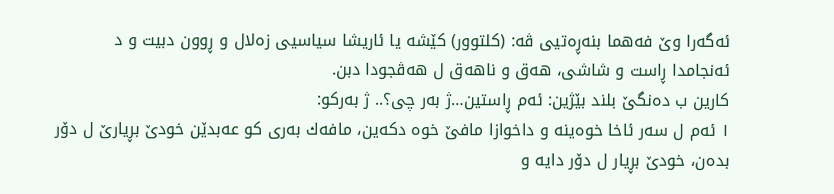ئه‌گه‌را وێ فه‌هما بنه‌ڕه‌تیی ڤه‌: (كلتوور) كێشه‌ یا ئاریشا سیاسیی زه‌لال و ڕوون دبیت و د ئه‌نجامدا ڕاست و شاشی، هه‌ق و ناهه‌ق ل هه‌ڤجودا دبن.
كارین ب ده‌نگێ بلند بێژین: ئه‌م ڕاستین…ژ به‌ر چی؟.. ژ به‌ركو:
١ ئه‌م ل سه‌ر ئاخا خوه‌ینه‌ و داخوازا مافێ خوه‌ دكه‌ین، مافه‌ك به‌ری كو عه‌بدێن خودێ بڕیارێ ل دۆر بده‌ن، خودێ بڕیار ل دۆر دایه‌ و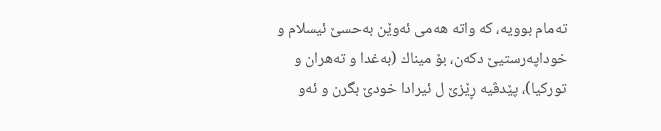ته‌مام بوویه‌، كه‌ واته‌ هه‌می ئه‌وێن به‌حسێ ئیسلام و خوداپه‌رستیێ دكه‌ن، بۆ میناك (به‌غدا و ته‌هران و توركیا)، پێدڤیه‌ ڕێزێ ل ئیرادا خودێ بگرن و ئه‌و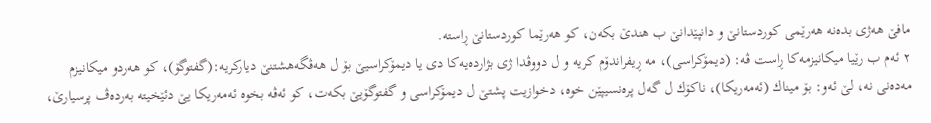مافێ هه‌ژی بده‌نه‌ هه‌رێمی كوردستانێ و دانپێدانێ ب هندێ بكه‌ن، كو هه‌رێما كوردستانێ ڕاسته‌.
٢ ئه‌م ب رێیا میكانیزمه‌كا ڕاست ڤه‌: (دیمۆكراسی)، مه‌ ڕیفراندۆم كریه‌ و ل دووڤدا ژی بژارده‌یه‌كا دی یا دیمۆكراسیێ بۆ ل هه‌ڤگه‌هشتنێ دیاركریه‌:(گفتوگۆ)، كو هه‌ردو میكانیزم مه‌ده‌نی نه‌، لێ ئه‌و: بۆ میناك (ئه‌مه‌ریكا)، ناكۆك ل گه‌ل پره‌نسیپێن خوه‌، دخوازیت پشتێ ل دیمۆكراسی و گفتوگۆیێ بكه‌ت، كو ئه‌ڤه‌ بخوه‌ ئه‌مه‌ریكا یێ دئێخیته‌ به‌رده‌ڤ پرسیارێ،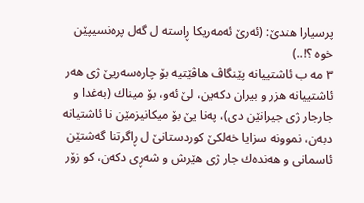پرسیارا هندێ: (ئه‌رێ ئه‌مه‌ریكا ڕاسته‌ ل گه‌ل پره‌نسیپێن خوه‌ ؟!..)
٣ مه‌ ب ئاشتییانه‌ پێنگاڤ هاڤێتیه‌ بۆ چاره‌سه‌ریێ ژى هه‌ر ئاشتییانه‌ هزر و بیران دكه‌ین، لێ ئه‌و، بۆ میناك (به‌غدا و جارجار ژی جیرانێن دی)، په‌نا یێ بۆ میكانیزمێن نا ئاشتیانه‌ دبه‌ن، نموونه‌ سزایا خه‌لكێ كوردستانێ ل ڕاگرتنا گه‌شتێن ئاسمانی و هه‌نده‌ك جار ژی هێرش و شه‌ڕی دكه‌ن، كو زۆر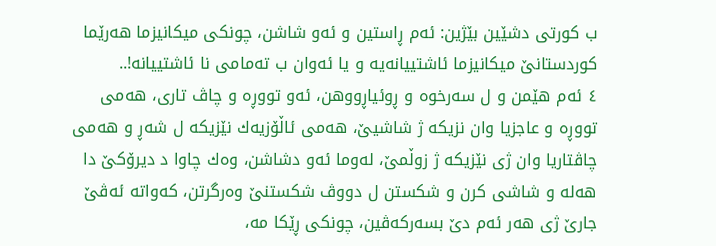ب كورتی دشێین بێژین: ئه‌م ڕاستین و ئه‌و شاشن، چونكی میكانیزما هه‌رێما كوردستانێ میكانیزما ئاشتییانه‌یه‌ و یا ئه‌وان ب ته‌مامی نا ئاشتییانه‌!..
٤ ئه‌م هێمن و ل سه‌رخوه‌ و ڕوئیاڕووهن، ئه‌و تووڕه‌ و چاڤ تاری، هه‌می تووڕه‌ و عاجزیا وان نزیكه‌ ژ شاشیێ، هه‌می ئاڵۆزیه‌ك نێزیكه‌ ل شه‌ڕ و هه‌می چاڤتاریا وان ژی نێزیكه‌ ژ زوڵمێ، له‌وما ئه‌و دشاشن، وه‌ك چاوا د دیرۆكێ دا هه‌له‌ و شاشی كرن و شكستن ل دووڤ شكستنێ وه‌رگرتن، كه‌واته‌ ئه‌ڤێ جارێ ژی هه‌ر ئه‌م دێ بسه‌ركه‌ڤین، چونكی ڕێكا مه‌،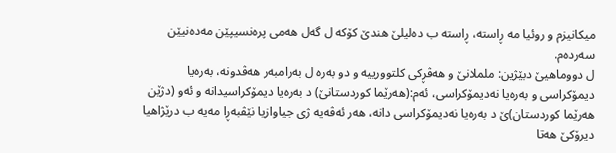میكانیزم و روئیا مه‌ ڕاسته‌، ڕاسته‌ ب ده‌لیلێ هندێ كۆكه‌ ل گه‌ل هه‌می پره‌نسیپێن مه‌ده‌نیێن سه‌رده‌م.
ل دووماهیێ دبێژین: ململانێ و هه‌ڤڕكی كلتوورییه‌ و دو به‌ره‌ ل به‌رامبه‌ر هه‌ڤدونه‌، به‌ره‌یا دیمۆكراسی و به‌ره‌یا نه‌دیمۆكراسی، ئه‌م:(هه‌رێما كوردستانێ) د به‌ره‌یا دیمۆكراسیدانه‌ و ئه‌و (دژێن هه‌رێما كوردستان)ێ د به‌ره‌یا نه‌دیمۆكراسی دانه‌، هه‌ر ئه‌ڤه‌یه‌ ژی جیاوازیا نێڤبه‌ڕا مه‌یه‌ ب درێژاهیا دیرۆكێ هه‌تا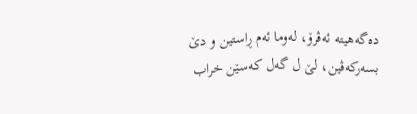ده‌گه‌هیته‌ ئه‌ڤرۆ، له‌وما ئه‌م ڕاستین و دێ بسه‌ركه‌ڤین، لێ ل گه‌ل كه‌سێن خراب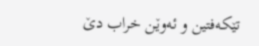تێكه‌فتین و ئه‌وێن خراب دێ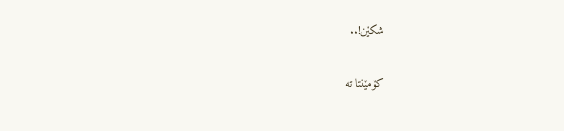شكێن!..

کۆمێنتا تە